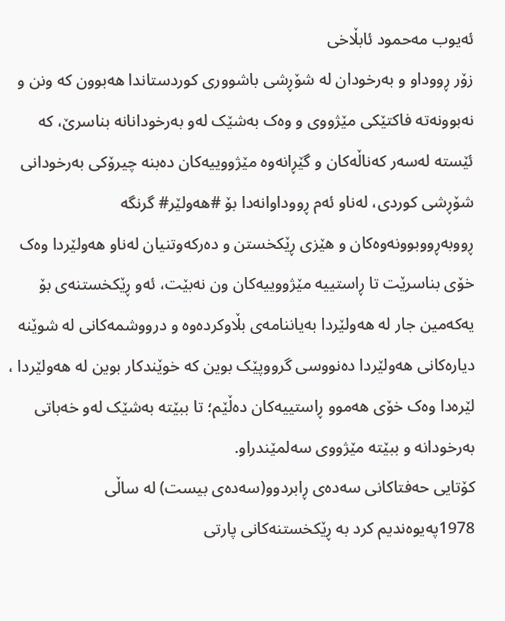ئەیوب مەحمود ئابڵاخی
زۆر ڕووداو و بەرخودان لە شۆڕشی باشووری کوردستاندا هەبوون کە ونن و نەبوونەتە فاکتێکی مێژووی و وەک بەشێک لەو بەرخودانانە بناسرێ، کە ئێستە لەسەر کەناڵەکان و گێڕانەوە مێژووییەکان دەبنە چیرۆکی بەرخودانی شۆڕشی کوردی، لەناو ئەم ڕووداوانەدا بۆ #هەولێر# گرنگە ڕووبەڕووبوونەوەکان و هێزی ڕێکخستن و دەرکەوتنیان لەناو هەولێردا وەک خۆی بناسرێت تا ڕاستییە مێژووییەکان ون نەبێت، ئەو ڕێکخستنەی بۆ یەکەمین جار لە هەولێردا بەیاننامەی بڵاوکردەوە و درووشمەکانی لە شوێنە دیارەکانی هەولێردا دەنووسی گرووپێک بوین کە خوێندکار بوین لە هەولێردا ، لێرەدا وەک خۆی هەموو ڕاستییەکان دەڵێم؛ تا ببێتە بەشێک لەو خەباتی بەرخودانە و ببێتە مێژووی سەلمێندراو.
کۆتایی حەفتاکانی سەدەی ڕابردوو(سەدەی بیست) لە ساڵی 1978پەیوەندیم کرد بە ڕێکخستنەکانی پارتی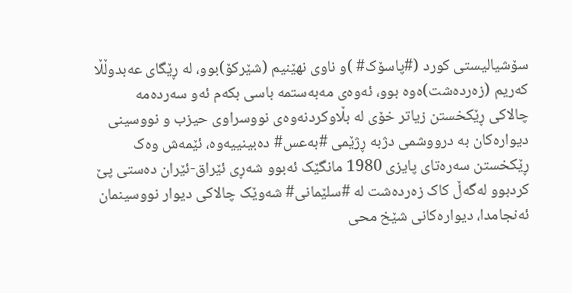سۆشیالیستی کورد (#پاسۆک# )و ناوی نهێنیم (شێرکۆ)بوو، لە ڕێگای عەبدوڵڵا کەریم (زەردەشت)ەوە بوو، ئەوەی مەبەستمە باسی بکەم ئەو سەردەمە چالاکی ڕێکخستن زیاتر خۆی لە بڵاوکردنەوەی نووسراوی حیزب و نووسینی دیوارەکان بە درووشمی دژبە ڕژێمی #بەعس# دەبینییەوە، ئێمەش وەک ڕێکخستن سەرەتای پایزی 1980 مانگێک ئەبوو شەڕی ئێراق-ئێران دەستی پێ کردبوو لەگەڵ کاک زەردەشت لە #سلێمانی# شەوێک چالاکی دیوار نووسینمان ئەنجامدا، دیوارەکانی شێخ محی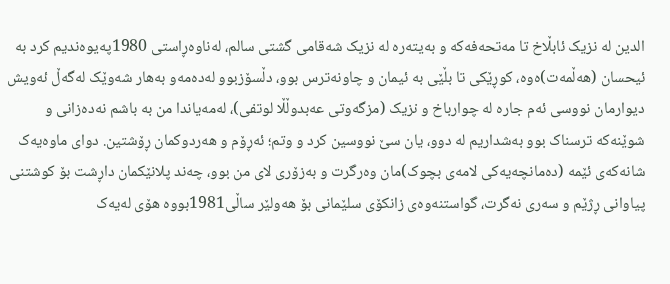الدین لە نزیک ئابڵاخ تا مەتحەفەکە و بەیتەرە لە نزیک شەقامی گشتی سالم، لەناوەڕاستی 1980پەیوەندیم کرد بە ئیحسان (هەڵمەت)ەوە، کوڕێکی تا بڵێی بە ئیمان و چاونەترس بوو، دڵسۆزبوو لەدەمەو بەهار شەوێک لەگەڵ ئەویش دیوارمان نووسی ئەم جارە لە چوارباخ و نزیک (مزگەوتی عەبدوڵڵا لوتفی)، لەمەیاندا من بە باشم نەدەزانی و شوێنەکە ترسناک بوو بەشداریم لە دوو، یان سێ نووسین کرد و وتم؛ ئەڕۆم و هەردوکمان ڕۆشتین. دوای ماوەیەک شانەکەی ئێمە (دەمانچەیەکی لامەی بچوک)مان وەرگرت و بەزۆری لای من بوو، چەند پلانێکمان داڕشت بۆ کوشتنی پیاوانی ڕژێم و سەری نەگرت، گواستنەوەی زانکۆی سلێمانی بۆ هەولێر ساڵی1981بووە هۆی لەیەک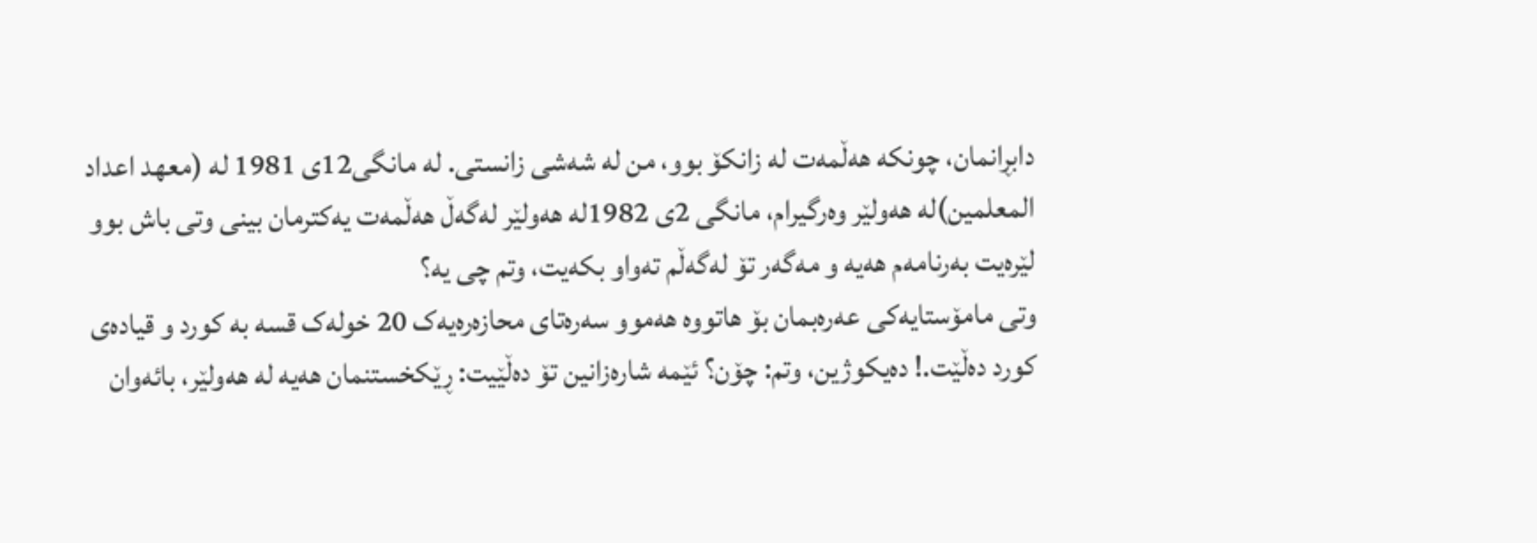دابڕانمان، چونکە هەڵمەت لە زانکۆ بوو، من لە شەشی زانستی. لە مانگی12ی 1981 لە (معهد اعداد المعلمین)لە هەولێر وەرگیرام، مانگی 2ی 1982لە هەولێر لەگەڵ هەڵمەت یەکترمان بینی وتی باش بوو لێرەیت بەرنامەم هەیە و مەگەر تۆ لەگەڵم تەواو بکەیت، وتم چی یە؟
وتی مامۆستایەکی عەرەبمان بۆ هاتووە هەموو سەرەتای محازەرەیەک 20 خولەک قسە بە کورد و قیادەی کورد دەڵێت.! دەیکوژین، وتم: چۆن؟ ئێمە شارەزانین تۆ دەڵێیت: ڕێکخستنمان هەیە لە هەولێر، بائەوان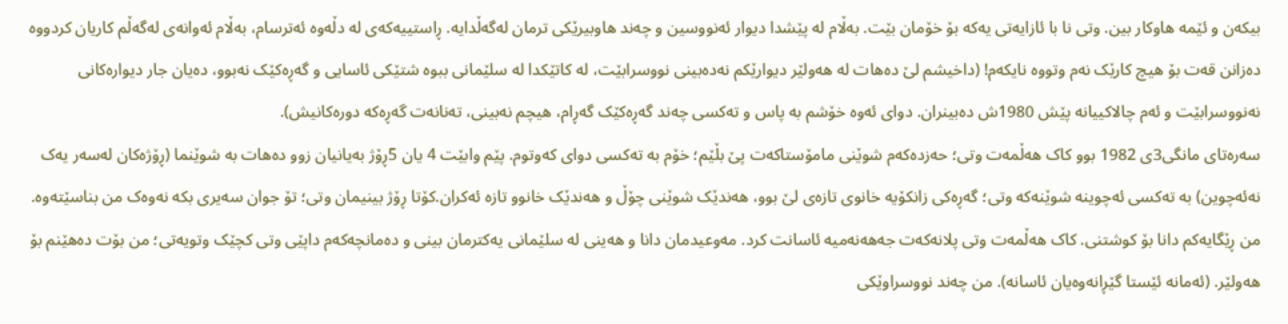بیکەن و ئێمە هاوکار بین. وتی نا با ئازایەتی یەکە بۆ خۆمان بێت. بەڵام لە پێشدا دیوار ئەنووسین و چەند هاوبیرێکی ترمان لەگەڵدایە. ڕاستییەکەی لە دڵەوە ئەترسام، بەڵام ئەوانەی لەگەڵم کاریان کردووە دەزانن قەت بۆ هیچ کارێک نەم وتووە نایکەم! (داخیشم لێ دەهات لە هەولێر دیوارێکم نەدەبینی نووسرابێت، لە کاتێکدا لە سلێمانی ببوە شتێکی ئاسایی و گەڕەکێک نەبوو، دەیان جار دیوارەکانی نەنووسرابێت و ئەم چالاکییانە پێش 1980ش دەبینران. دوای ئەوە خۆشم بە پاس و تەکسی چەند گەڕەکێک گەڕام، هیچم نەبینی، تەنانەت گەڕەکە دورەکانیش).
سەرەتای مانگی3ی 1982 بوو کاک هەڵمەت وتی؛ حەزدەکەم شوێنی مامۆستاکەت پێ بڵێم؛ خۆم بە تەکسی دوای کەوتوم. پێم وابێت 4 یان 5ڕۆژ بەیانیان زوو دەهات بە شوێنما (ڕۆژەکان لەسەر یەک نەئەچوین) بە تەکسی ئەچوینە شوێنەکە وتی؛ گەڕەکی زانکۆیە خانوی تازەی لێ بوو، هەندێک شوێنی چۆڵ و هەندێک خانوو تازە ئەکران.کۆتا ڕۆژ بینیمان وتی؛ تۆ جوان سەیری بکە نەوەک من بناسێتەوە. من ڕێگایەکم دانا بۆ کوشتنی. کاک هەڵمەت وتی پلانەکەت جەهەنەمیە ئاسانت کرد. مەوعیدمان دانا و هەینی لە سلێمانی یەکترمان بینی و دەمانچەکەم داپێی وتی کچێک وتویەتی؛ من بۆت دەهێنم بۆ هەولێر. (ئەمانە ئێستا گێڕانەوەیان ئاسانە). من چەند نووسراوێکی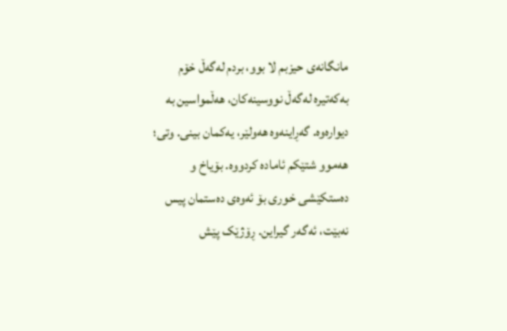مانگانەی حیزبم لا بوو، بردم لەگەڵ خۆم بەکەتیرە لەگەڵ نووسینەکان، هەڵمواسین بە دیوارەوە. گەڕاینەوە هەولێر، یەکمان بینی. وتی؛ هەموو شتێکم ئامادە کردووە. بۆیاخ و دەستکێشی خوری بۆ ئەوەی دەستمان پیس نەبێت، ئەگەر گیراین. ڕۆژێک پێش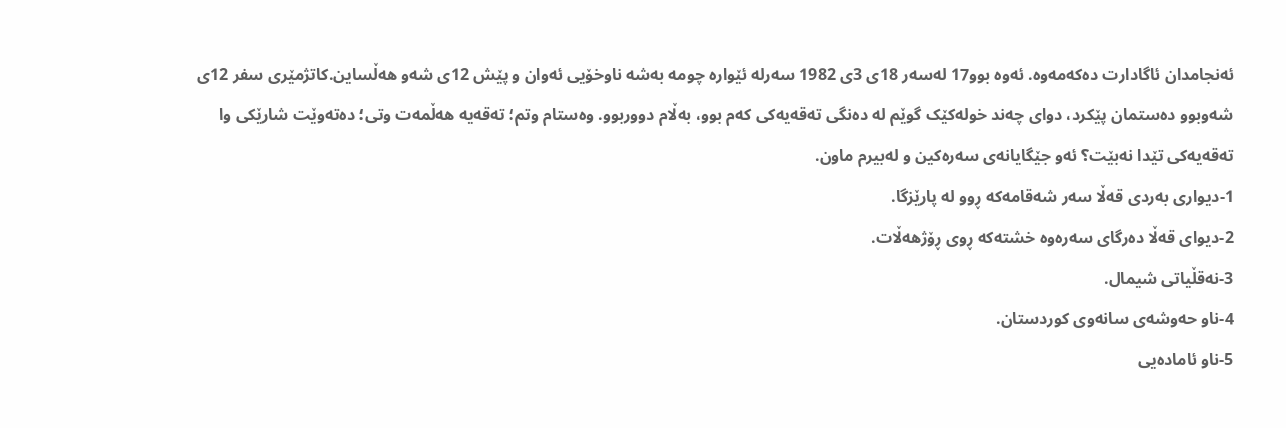ئەنجامدان ئاگادارت دەکەمەوە. ئەوە بوو17 لەسەر 18ی 3ی 1982 سەرلە ئێوارە چومە بەشە ناوخۆیی ئەوان و پێش 12ی شەو هەڵساین.کاتژمێری سفر 12ی شەوبوو دەستمان پێکرد، دوای چەند خولەکێک گوێم لە دەنگی تەقەیەکی کەم بوو، بەڵام دووربوو. وەستام وتم؛ تەقەیە هەڵمەت وتی؛ دەتەوێت شارێکی وا تەقەیەکی تێدا نەبێت؟ ئەو جێگایانەی سەرەکین و لەبیرم ماون.
1-دیواری بەردی قەڵا سەر شەقامەکە ڕوو لە پارێزگا.
2-دیوای قەڵا دەرگای سەرەوە خشتەکە ڕوی ڕۆژهەڵات.
3-نەقڵیاتی شیمال.
4-ناو حەوشەی سانەوی کوردستان.
5-ناو ئامادەیی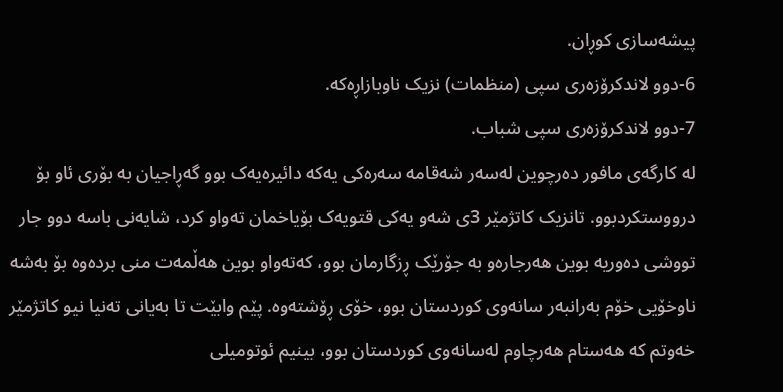پیشەسازی کوڕان.
6-دوو لاندکرۆزەری سپی (منظمات) نزیک ناوبازاڕەکە.
7-دوو لاندکرۆزەری سپی شباب.
لە کارگەی مافور دەرچوین لەسەر شەقامە سەرەکی یەکە دائیرەیەک بوو گەڕاجیان بە بۆری ئاو بۆ درووستکردبوو. تانزیک کاتژمێر 3ی شەو یەکی قتویەک بۆیاخمان تەواو کرد، شایەنی باسە دوو جار تووشی دەوریە بوین هەرجارەو بە جۆرێک ڕزگارمان بوو، کەتەواو بوین هەڵمەت منی بردەوە بۆ بەشە ناوخۆیی خۆم بەرانبەر سانەوی کوردستان بوو، خۆی ڕۆشتەوە. پێم وابێت تا بەیانی تەنیا نیو کاتژمێر خەوتم کە هەستام هەرچاوم لەسانەوی کوردستان بوو، بینیم ئوتومیلی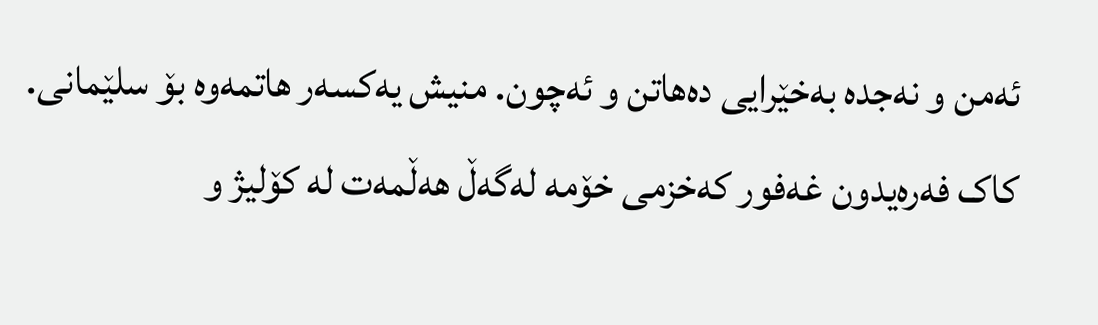ئەمن و نەجدە بەخێرایی دەهاتن و ئەچون. منیش یەکسەر هاتمەوە بۆ سلێمانی. کاک فەرەیدون غەفور کەخزمی خۆمە لەگەڵ هەڵمەت لە کۆلیژ و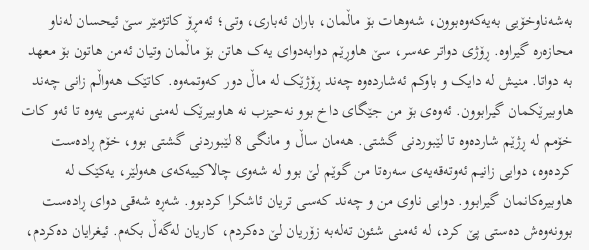بەشەناوخۆیی بەیەکەوەبوون، شەوهات بۆ ماڵمان، باران ئەباری، وتی؛ ئەمڕۆ کاتژمێر سێ ئیحسان لەناو محازەرە گیراوە. ڕۆژی دواتر عەسر، سێ هاوڕێم دوابەدوای یەک هاتن بۆ ماڵمان وتیان ئەمن هاتون بۆ معهد بە دواتا. منیش لە دایک و باوکم ئەشاردەوە چەند ڕۆژێک لە ماڵ دور کەوتمەوە. کاتێک هەواڵم زانی چەند هاوبیرێکمان گیرابوون. ئەوەی بۆ من جێگای داخ بوو نەحیزب نە هاوبیرێک لەمنی نەپرسی یەوە تا ئەو کات خۆمم لە ڕژێم شاردەوە تا لێبوردنی گشتی. هەمان ساڵ و مانگی 8 لێبوردنی گشتی بوو، خۆم ڕادەست کردەوە، دوایی زانیم ئەوتەقەیەی سەرەتا من گوێم لێ بوو لە شەوی چالاکییەکەی هەولێر، یەکێک لە هاوبیرەکانمان گیرابوو. دوایی ناوی من و چەند کەسی تریان ئاشکرا کردبوو. شەڕە شەقی دوای ڕادەست بوونەوەش دەستی پێ کرد، لە ئەمنی شئون تەلەبە زۆریان لێ دەکردم، کاریان لەگەڵ بکەم. ئیغرایان دەکردم،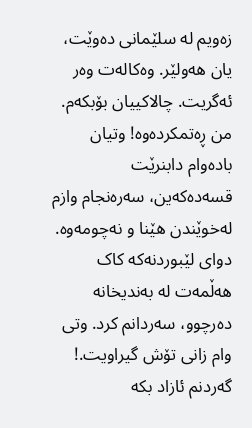زەویم لە سلێمانی دەوێت، یان هەولێر. وەکالەت وەر ئەگریت. چالاکییان بۆبکەم. من ڕەتمکردەوە! وتیان بادەوام دابنرێت قسەدەکەین، سەرەنجام وازم لەخوێندن هێنا و نەچومەوە.
دوای لێبوردنەکە کاک هەڵمەت لە بەندیخانە دەرچوو، سەردانم کرد. وتی وام زانی تۆش گیراویت.! گەردنم ئازاد بکە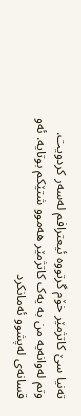تەنیا سێ کاتژمێر خۆم گرتووە ئیعترافم لەسەر کردویت. وتم لەوانەیە من بە یەک کاتژمێر هەموو شتێکم بوتایە. ئەو قسانەی لەپشوو ئەمانکرد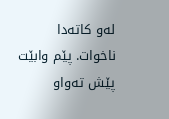لەو کاتەدا ناخوات. پێم وابێت پێش تەواو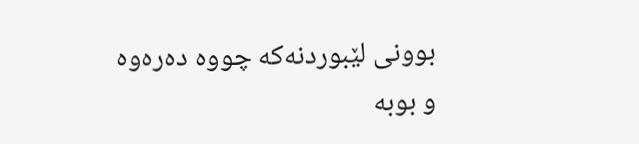بوونی لێبوردنەکە چووە دەرەوە و بوبە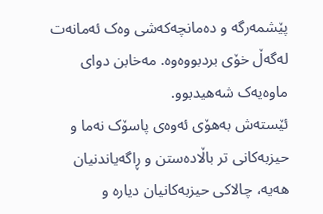پێشمەرگە و دەمانچەکەشی وەک ئەمانەت لەگەڵ خۆی بردبووەوە. مەخابن دوای ماوەیەک شەهیدبوو.
ئێستەش بەهۆی ئەوەی پاسۆک نەما و حیزبەکانی تر باڵادەستن و ڕاگەیاندنیان هەیە، چالاکی حیزبەکانیان دیارە و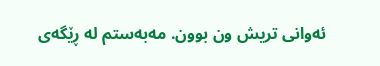ئەوانی تریش ون بوون. مەبەستم لە ڕێگەی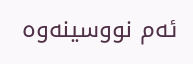ئەم نووسینەوە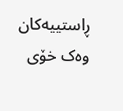ڕاستییەکان وەک خۆی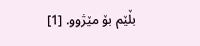بڵێم بۆ مێژوو. [1]